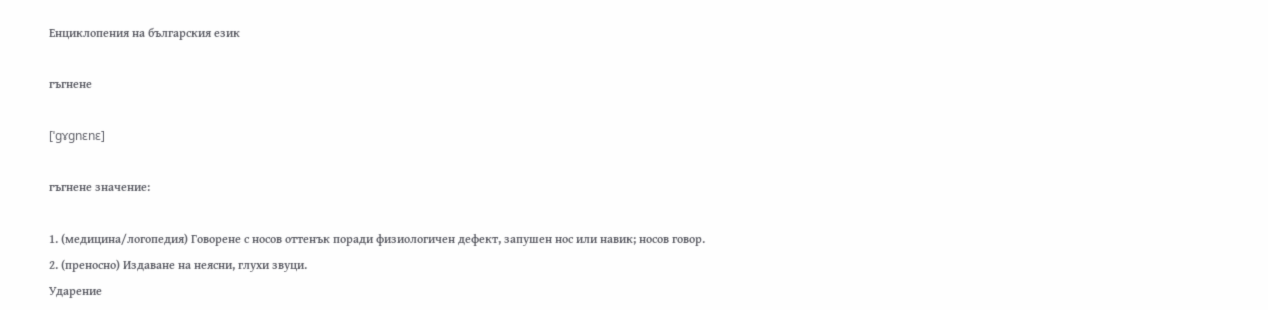Енциклопения на българския език

гъгнене

[ˈɡɤɡnɛnɛ]

гъгнене значение:

1. (медицина/логопедия) Говорене с носов оттенък поради физиологичен дефект, запушен нос или навик; носов говор.
2. (преносно) Издаване на неясни, глухи звуци.
Ударение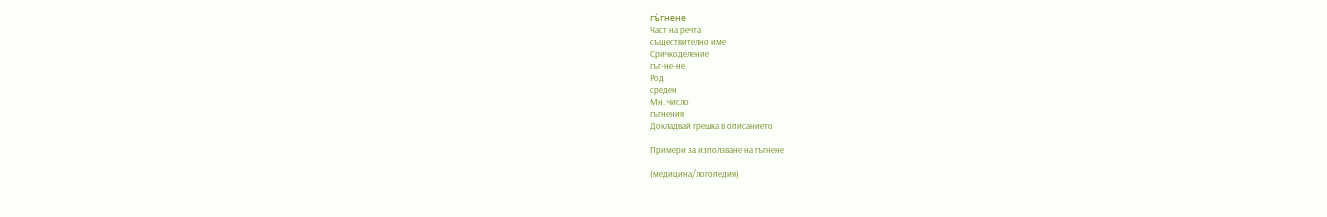гъ̀гнене
Част на речта
съществително име
Сричкоделение
гъг-не-не
Род
среден
Мн. число
гъгнения
Докладвай грешка в описанието

Примери за използване на гъгнене

(медицина/логопедия)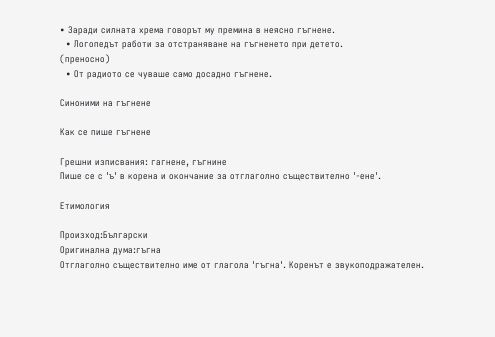• Заради силната хрема говорът му премина в неясно гъгнене.
  • Логопедът работи за отстраняване на гъгненето при детето.
(преносно)
  • От радиото се чуваше само досадно гъгнене.

Синоними на гъгнене

Как се пише гъгнене

Грешни изписвания: гагнене, гъгнине
Пише се с 'ъ' в корена и окончание за отглаголно съществително '-ене'.

Етимология

Произход:Български
Оригинална дума:гъгна
Отглаголно съществително име от глагола 'гъгна'. Коренът е звукоподражателен.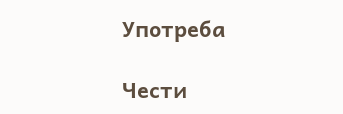Употреба

Чести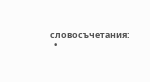словосъчетания:
  •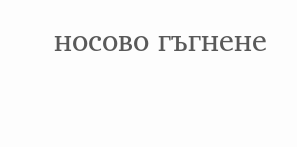носово гъгнене